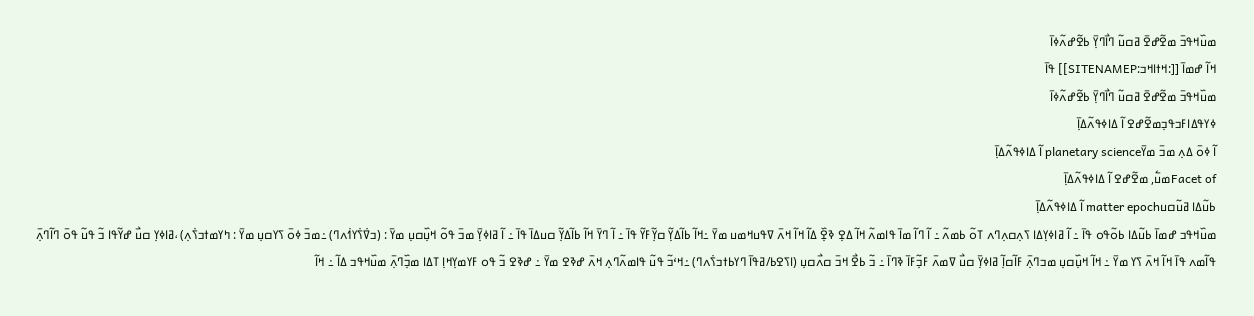ߘߎ߰ߞߟߏ߫ ߘߐ߬ߝߐ߫ ߥߛߎ߬ ߣߊ߯ߣߌ߲߫ ߕߐ߬ߝߍ߬ߦߊ߫
ߞߊ߬ ߝߘߊ߫ [[:ߞߙߊߞߏ:SITENAMEP]] ߟߊ߫
ߘߎ߰ߞߟߏ߫ ߘߐ߬ߝߐ߫ ߥߛߎ߬ ߣߊ߯ߣߌ߲߫ ߕߐ߬ߝߍ߬ߦߊ߫
ߦߌߟߡߊߓߏߟߏ߲ߘߐ߬ߝߐ ߊ߬ ߡߊߦߟߍ߬ߡߊ߲߫
ߊ߬ ߦߋ߫ ߡߍ߲ ߘߏ߫ ߘߌ߫planetary science ߊ߬ ߡߊߦߟߍ߬ߡߊ߲߫
Facet ofߘߎ߱, ߘߐ߬ߝߐ ߊ߬ ߡߊߦߟߍ߬ߡߊ߲߫
ߕߎ߬ߡߊ ߥߎ߬ߛߎmatter epoch ߊ߬ ߡߊߦߟߍ߬ߡߊ߲߫
ߘߎ߰ߞߟߏ ߝߘߊ߫ ߕߎ߬ߡߊ ߕߋ߬ߟߋ ߟߊ߫ ߸ ߊ߬ ߥߊߦߌ߲ߡߊ ߖߍ߲ߛߍ߲ߣߍ ߠߋ߬ ߕߘߍ߬ ߸ ߊ߬ ߣߊ߬ ߘߊ߫ ߟߊߘߍ߬ ߞߊ߬ ߡߐ߲ ߢߐ߲߰ ߡߊ߬ ߞߊ߬ ߞߍ߫ ߜߟߎߞߘߎ ߘߌ߫ ߸ߞߊ߬ ߕߊ߬ߡߌ߲߬ ߛߌ߲߬ߓߌ߬ ߟߊ߫ ߸ ߊ߬ ߣߌ߫ ߞߊ߬ ߕߊ߬ߡߌ߲߬ ߛߎߡߊ߫ ߟߊ߫ ߸ ߊ߬ ߥߊߦߌ߲߫ ߘߏ߫ ߟߋ߬ ߞߎ߲߰ߛߎ߲ ߘߌ߫ : (ߏߜ߭ߖ߭ߌߗ߭ߍߣ) ߸ߘߏ߫ ߦߋ߫ ߖߌߛߎ߲ ߘߌ߫ : ߤߌߘߙߏߖ߭ߍ߲) ،ߥߊߦߌ߲ ߛߎ߯ ߝߌ߬ߟߊ ߏ߬ ߟߎ߬ ߟߋ߫ ߣߊ߬ߣߍ߲߫ ߟߊ߬ߘߍ ߟߊ߫ ߞߊ߬ ߞߍ߫ ߖߌ ߘߌ߫ ߸ ߞߊ߬ ߞߎ߲߰ߛߎ߲ ߘߏߣߍ߲߫ ߓߊ߬ߛߊ߲߬ ߥߊߦߌ߲߫ ߛߎ߯ ߜߘߍ߫ ߓߏ߲߬ߓߊ߫ ߢߣߊ߫ ߸ ߏ߬ ߕߐ߯ ߞߏ߫ ߛߍ߯ߛߎ߲ (ߊߖߐߕ/ߥߟߊ߫ ߣߌߕߙߏߖ߭ߍߣ) ߸ߞߵߏ߬ ߟߎ߬ ߟߊߘߍ߬ߣߍ߲ ߞߍ߫ ߝߢߐ ߘߌ߫ ߸ ߝߢߐ ߏ߬ ߟߋ ߓߌߘߌ߲ߞߊ߲ ߠߡߊ ߘߏ߲߰ߣߍ߲߫ ߘߎ߰ߞߟߏ ߡߊ߬ ߸ ߞߊ߬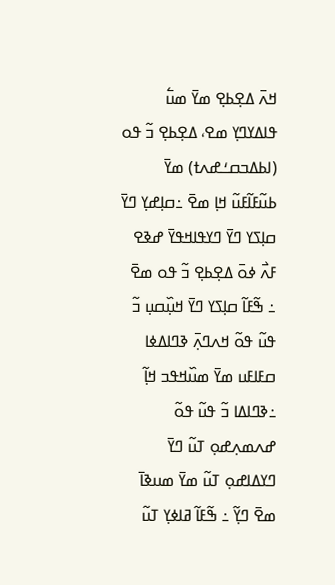ߞߍ߫ ߡߐ߲ߕߐ߲ ߘߌ߫ ߘߎ߱ ߟߊߡߌߣߌ߲ ߘߐ، ߡߐ߲ߕߐ߲ ߏ߬ ߟߋ (ߊߕߡߏߛߑߝߍߙ) ߘߌ߫ ߕߎ߬ߓߊ߬ߓߎ߬ ߞߊ߲ ߘߐ߫ ߸ߛߊ߲ߝߌ߲ ߣߌ߫ ߛߊ߲ߖߌ ߣߌ߫ ߣߌߟߊߞߟߌ߫ ߝߢߐ ߓߍ߯ ߦߋ߫ ߡߐ߲ߕߐ߲ ߏ߬ ߟߋ ߘߐ߫ ߸ ߒ߬ߓߊ߬ ߛߊ߲ߖߌ ߣߌ߫ ߞߎ߲߰ߛߎ߲ ߏ߬ ߟߎ߬ ߟߋ߬ ߞߍߣߍ߲߫ ߢߣߊߡߦߊ ߛߓߊߓߎ ߘߌ߫ ߘߎ߰ߞߟߏ ߞߊ߲߬ ߸ߢߣߊߡߊ ߏ߬ ߟߎ߬ ߟߋ߬ ߝߍߘߍ߲ߝߋ߲ ߠߎ߬ ߣߌ߫ ߣߌߡߊߝߋ߲ ߠߎ߬ ߘߌ߫ ߘߎߢߊ߫ ߘߐ߫ ߣߌ߲߬ ߸ ߒ߬ߓߊ߬ ߥߊߦߌ߲ ߠߎ߬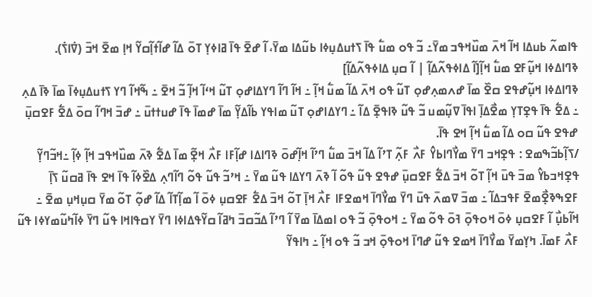ߟߊߘߍ߬ ߕߎߡߊ ߞߊ߬ ߞߍ߫ ߘߎ߰ߞߟߏ ߘߌ߫߸ ߏ߬ ߟߋ ߘߎ߱ ߟߊ߫ ߖߙߎߡߎ߲ߦߊ ߕߎ߬ߡߊ ߘߌ߫، ߊ߬ ߝߐ߫ ߟߊ߫ ߥߊߦߌ߲ ߠߋ߫ ߡߊ߬ ߝߊ߬ߙߊ߲߬ߛߌ߬ ߞߊ߲ ߘߐ߫ ߞߏ߫ (ߜ߭ߊߖ߭).
ߢߣߊߡߦߊ ߞߎ߲߬ߓߐ ߘߎ߱ ߞߊ߲߬[ߊ߬ ߡߊߦߟߍ߬ߡߊ߲߬ | ߊ߬ ߛߎ߲ ߡߊߦߟߍ߬ߡߊ߲߬]
ߢߣߊߡߦߊ ߞߎ߲߬ߝߟߐ ߛߐ߰ ߘߊ߫ ߝߍߘߍ߲ߝߋ߲ ߠߎ߬ ߟߋ ߞߍ߫ ߡߊ߬ ߘߎ߱ ߞߊ߲߬ ߸ ߞߊ߬ ߣߊ߬ ߣߌߡߊߝߋ߲ ߠߎ߬ ߞߵߊ߬ ߞߊ߲߬ ߏ߬ ߞߐ߫ ߸ ߒ߬ߞߊ߬ ߣߌ ߖߙߎߡߎ߲ߦߊ߫ ߘߊ߫ ߢߊ߫ ߡߍ߲ ߸ ߡߐ߱ ߟߊ߫ ߟߐ߲ߠߌ߲ ߘߐ߯ߡߊ߲߫ ߊߟߊ߫ ߜߎ߲߬ߘߎ ߏ߬ ߟߎ߬ ߢߊߟߐ߲߫ ߡߊ߬ ߸ ߣߌߡߊߝߋ߲ ߠߎ߬ ߘߊߟߌ ߕߊ߬ߡߌ߲߬ ߘߊ߫ ߝߘߊ߫ ߟߊ߫ ߝߎߙߙߎ߫ ߸ ߝߏ߫ ߞߣߊ߬ ߛߋ߫ ߡߐ߱ ߓߐߛߎ߲߫ ߝߟߐ ߟߎ߬ ߛߋ ߡߊ߬ ߘߎ߱ ߞߊ߲߬ ߞߐ ߟߊ߫.
/ߖߊ߲߬ߕߏ߬ߒߘߐ : ߟߐ߲ߞߏ ߣߌ߫ ߘߌ߯ߣߊߕߌ߮ ߓߍ߯ ߓߍ߲߬ ߠߴߊ߬ ߡߊ߬ ߞߏ߫ ߘߎ߱ ߣߴߊ߬ ߞߊ߲߬ߝߋ߫ ߢߣߊߡߊ ߝߊ߲߬ߓߊ ߓߍ߯ ߞߐ߲߬ ߘߊ߫ ߡߐ߱ ߢߍ߫ ߘߎ߰ߞߟߏ ߞߊ߲߬ ߦߊ߲߬ ߸ߞߏ߬ߣߌ߲߬ ߟߐ߲ߞߏߕߌ߮ ߘߏ߫ ߟߎ߫ ߞߊ߲߬ ߠߋ߬ ߞߏ߫ ߡߐ߱ ߓߐߛߎ߲߫ ߝߟߐ ߟߎ߬ ߟߋ߬ ߊ߬ ߢߍ߫ ߣߌߡߊ ߟߎ߬ ߘߌ߫ ߸ ߞߴߏ߬ ߟߎ߬ ߟߋ߬ ߣߊ߬ߣߍ߲ ߡߐ߰ߦߊ߬ ߟߊ߫ ߞߐ ߟߊ߫ ߥߛߎ߬ ߖߊ߲߫ ߓߐߒߢߐ߲߯ߘߐ߫ ߓߟߏߡߊ߬ ߸ ߘߏ߫ ߜߘߍ߫ ߟߎ߫ ߣߌ߫ ߘߌ߯ߣߊ߫ ߞߘߐߓߊ ߓߍ߯ ߞߊ߲߫ ߠߋ߬ ߞߏ߫ ߡߐ߱ ߓߐߛߎ߲ ߦߋ߫ ߊ߬ ߘߊ߲߬ߠߊ߬ ߡߊ߬ ߝߋ߲߬ ߠߋ߬ ߘߌ߫ ߛߎ߲ߞߎ߲ ߘߐ߫ ߸ ߞߊ߬ߕߎ߲߯ ߊ߬ ߓߐߛߎ߲ ߦߋ߫ ߞߋߟߋ߲߫ ߔߋ߫ ߟߋ߬ ߘߌ߫ ߸ ߞߋߟߋ߲߫ ߏ߬ ߟߋ ߊߘߡߊ߫ ߘߌ߫ ߊ߬ ߣߴߊ߬ ߡߏ߬ߛߏ߫ ߤߥߊ߬ ߛߌ߬ߟߡߊߦߊ ߣߌ߫ ߌߛߟߊߞߊ ߟߎ߬ ߣߌ߫ ߦߊ߬ߤߎ߬ߘߌߦߊ ߟߎ߬ ߓߍ߯ ߓߘߊ߫. ߤߌ߲ߘߌ߫ ߘߌ߯ߣߊ߫ ߞߘߐ ߟߎ߬ ߝߣߊ߫ ߞߋߟߋ߲߫ ߞߏ ߏ߬ ߟߋ ߞߊ߲߬ ߸ ߤߊߟߌ߬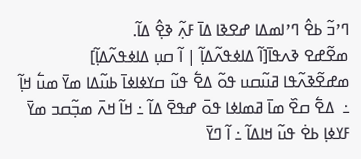ߣߴߏ߬ ߕߐ߮ ߣߴߊߘߡߊ ߝߐߢߊ ߡߊ߫ ߓߍ߲߬ ߢߐ߲߮ ߡߊ߬.
ߘߐ߬ߝߐ ߢߍߟߊ߫[ߊ߬ ߡߊߦߟߍ߬ߡߊ߲߬ | ߊ߬ ߛߎ߲ ߡߊߦߟߍ߬ߡߊ߲߬]
ߘߝߐ߬ߢߍ߬ߟߊ ߥߎ߬ߛߎ ߟߋ߬ ߡߐ߱ ߟߎ߬ ߛߌߦߊߦߊ߫ ߕߎ߬ߡߊ ߘߌ߫ ߘߎ߱ ߞߊ߲߬ ߸  ߡߐ߱ ߛߐ߰ ߘߊ߫ ߥߘߊߦߊ ߟߋ߫ ߝߟߐ߫ ߡߊ߬ ߸ ߞߊ߬ ߞߍ߫ ߘߏ߲߬ߛߏ ߘߌ߫ ߓߌߦߊ߲ ߕߐ߭ ߟߎ߬ ߞߊߡߊ߬ ߸ ߊ߬ ߣߌ߫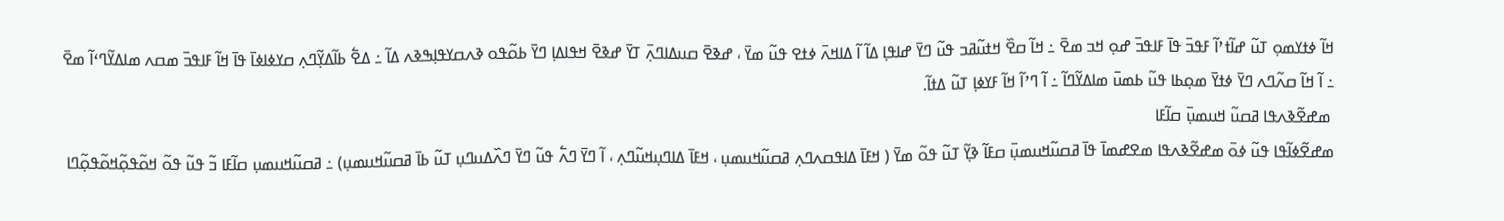ߞߊ߬ ߦߙߌߘߋ߲ ߠߎ߬ ߝߊ߬ߙߴߊ߬ ߓߟߏ߫ ߟߊ߫ ߓߊߟߏ߫ ߝߋ߲ ߞߏ ߘߐ߫ ߸ ߞߊ߬ ߛߐ߰ ߞߙߎ߬ߥߏ ߟߎ߬ ߣߌ߫ ߝߊߟߊ߲ ߡߊ߬ ߊ߬ ߡߊߞߍ߫ ߦߙߐ ߟߎ߬ ߘߌ߫ ، ߝߢߐ߫ ߛߎߡߊߣߍ߲߫ ߠߌ߫ ߝߢߐ߫ ߞߟߊߡߊ߲ ߣߌ߫ ߕߋ߬ߟߋ ߢߍߛߌߟߊ߲ߒߢߍ ߡߊ߬ ߸ ߡߐ߱ ߕߊ߬ߡߌ߲߬ߣߍ߲ ߛߌߦߊߦߊ߫ ߟߊ߫ ߞߊ߬ ߓߊߟߏ߫ ߘߛߍ ߘߊߡߌ߬ߣߵߊ߬ ߘߐ߫ ߸ ߊ߬ ߞߊ߬ ߛߍ߬ߣߍ ߣߌ߫ ߦߙߌ߫ ߘߋ߲ߕߊ ߟߎ߬ ߕߘߎ߫ ߘߊߡߌ߬ߣߊ߬ ߸ ߊ߬ ߣߴߊ߬ ߞߊ߬ ߓߌߦߊ߲ ߠߎ߬ ߡߙߊ߬.
 ߘߝߐ߬ߢߍߟߊ ߥߛߎ߬ ߞߎߘߎ߲߫ ߛߊ߬ߓߊ
ߘߝߐ߬ߦߊ߬ߟߊ ߟߎ߬ ߦߋ߫ ߘߝߐ߬ߢߍߟߊ ߘߐߝߘߊ߫ ߟߊ߫ ߥߛߎ߬ߞߎߘߎ߲߫ ߛߓߊ߬ ߢߌ߲߬ ߠߎ߬ ߟߋ߬ ߘߌ߫ ( ߞߓߊ߫ ߡߊߟߛߍߣߍ߲ ߥߛߎ߬ߞߎߘߎ߲ ، ߞߓߊ߫ ߡߊߣߎ߲ߞߎ߬ߣߍ߲ ، ߊ߬ ߣߌ߫ ߣߍ߱ ߟߎ߬ ߣߌ߫ ߣߍ߰ߡߎߣߎ߲ ߠߎ߬ ߕߊ߫ ߥߛߎ߬ߞߎߘߎ߲) ߸ ߥߛߎ߬ߞߎߘߎ߲ ߛߊ߬ߓߊ ߏ߬ ߟߎ߬ ߟߋ߬ ߞߋ߬ߟߋ߲߬ߞߋ߬ߟߋ߲߬ߣߊ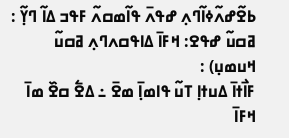ߕߐ߬ߝߍ߬ߦߊ߬ߣߍ߲ ߝߟߍ߫ ߟߊ߬ߘߛߍ߬ ߓߟߏ ߡߊ߬ ߣߌ߲߬ :
ߥߛߎ߬ ߝߟߐ: ߞߓߊ߫ ߡߊߟߛߍߣߍ߲ ߥߛߎ߬ ߞߎߘߎ߲) :
ߓߊ߯ߙߊ߫ ߡߎߙߊ߲ ߠߎ߬ ߟߊߘߊ߲߫ ߘߐ߫ ߸ ߡߐ߱ ߛߐ߰ ߘߊ߫ ߞߓߊ߫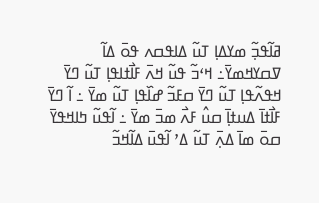ߥߊ߬ߟߏ߲߬ ߘߌߡߊ߲ ߠߎ߬ ߡߊߟߛߍ ߟߋ߫ ߡߊ߬ ߜߛߌߞߘߌ߫߸ ߞߵߏ߬ ߟߎ߬ ߞߍ߫ ߓߊ߯ߙߊߟߊ߲ ߠߎ߬ ߣߌ߫ ߞߟߍ߬ߟߊ߲ ߠߎ߬ ߣߌ߫ ߛߓߏ߬ ߝߊ߰ߟߊ߲ ߠߎ߬ ߘߌ߫ ߸ ߊ߬ ߣߌ߫ ߓߊ߯ߙߊ߫ ߡߎߙߊ߲߫ ߛߎ߮ ߓߍ߯ ߘߏ߫ ߘߌ߫ ߸ ߊ߬ߟߎ߬ ߤߊߞߟߌ߫ ߛߋ߫ ߘߊ߫ ߡߍ߲߫ ߠߎ߬ ߡߴ ߊ߬ߟߎ߫ ߡߊ߬ߞߏ߬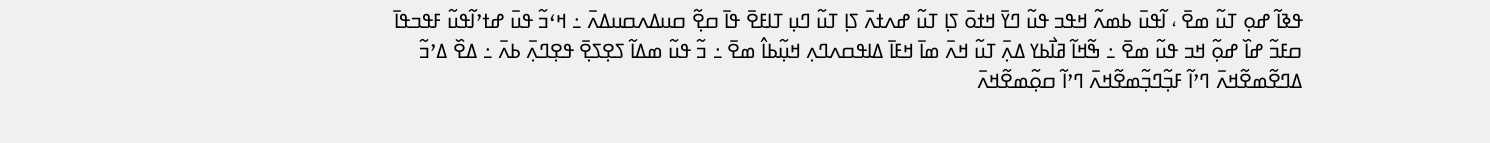ߟߢߊ߬ ߝߋ߲ ߠߎ߬ ߘߐ߫ ، ߊ߬ߟߎ߫ ߕߘߍ߬ ߞߟߏ ߟߎ߬ ߣߌ߫ ߞߙߋ߫ ߖߊ߲ ߠߎ߬ ߝߍߙߍ߫ ߖߊ߲ ߠߎ߬ ߣߎ߲ ߠߊߓߐ߫ ߟߊ߫ ߛߐ߲߬ ߛߎߡߍߛߎߡߍ߫ ߸ ߞߵߏ߬ ߟߎ߫ ߝߙߴߊ߬ߟߎ߬ ߓߟߏߟߊ߫ ߛߓߏ߬ ߝߊ߰ ߝߋ߲߬ ߞߏ ߟߎ߬ ߘߐ߫ ߸ ߒ߬ߞߊ߬ ߥߊ߯ߕߌ ߡߍ߲߫ ߠߎ߬ ߞߍ߫ ߘߊ߫ ߞߓߊ߫ ߡߊߟߛߍߣߍ߲ ߞߎ߲߬ߕߊ߮ ߘߐ߫ ߸ ߏ߬ ߟߎ߬ ߘߡߊ߬ ߖߐ߲ߖߐ߲߫ ߟߐ߲ߣߍ߲߫ ߕߍ߫ ߸ ߡߐ߰ ߡߴߏ߬ ߡߣߐ߬ߘߐ߬ߞߍ߫ ߣߴߊ߬ ߓߏ߲߬ߣߏ߲߬ߘߐ߬ߞߍ߫ ߣߴߊ߬ ߛߋ߲߬ߘߐ߬ߞߍ߫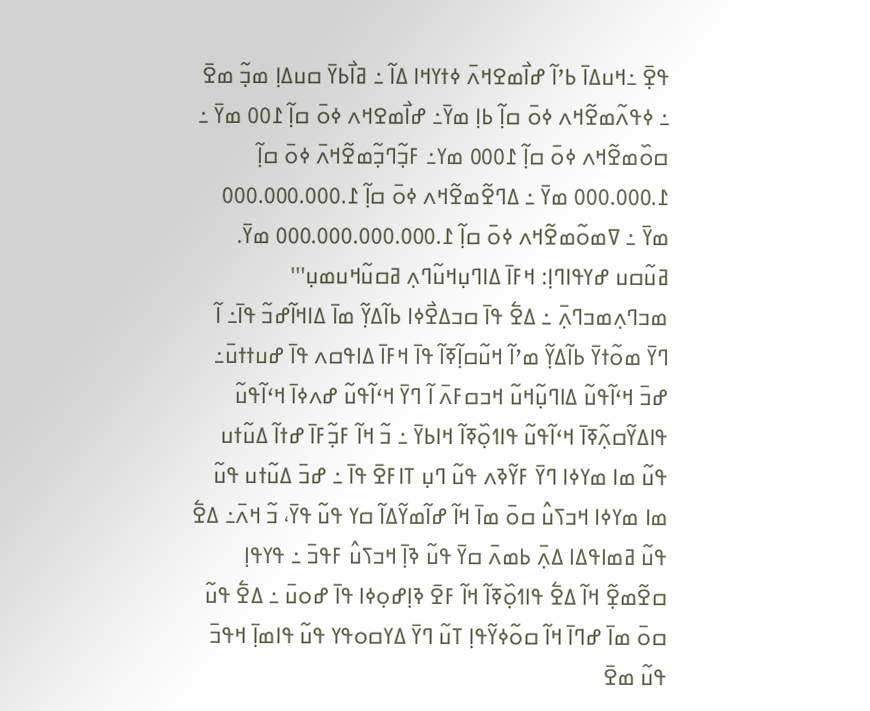ߟߐ߲߫ ߸ߞߎߡߊ߫ ߕߴߊ߬ ߝߊ߯ߘߐߞߍ߫ ߦߙߌߞߊ ߡߊ߬ ߸ ߥߊ߯ߕߌ߫ ߛߎߡߊ߲ ߘߏ߲߬ ߘߐ߫ ߸ ߦߟߍ߬ߘߐ߬ߞߍ ߦߋ߫ ߛߊ߲߬ ߕߊ߲ ߘߌ߫߸ ߝߊ߯ߘߐߞߍ ߦߋ߫ ߛߊ߲߬ ߁߀߀ ߘߌ߫ ߸ ߛߋ߰ߘߐ߬ߞߍ ߦߋ߫ ߛߊ߲߬ ߁߀߀߀ ߘߌ߸ ߓߏ߲߬ߣߏ߲߬ߘߐ߬ߞߍ߫ ߦߋ߫ ߛߊ߲߬ ߁.߀߀߀.߀߀߀ ߘߌ߫ ߸ ߡߣߐ߬ߘߐ߬ߞߍ ߦߋ߫ ߛߊ߲߬ ߁.߀߀߀.߀߀߀.߀߀߀ ߘߌ߫ ߸ ߜߘߋ߬ߘߐ߬ߞߍ ߦߋ߫ ߛߊ߲߬ ߁.߀߀߀.߀߀߀.߀߀߀.߀߀߀ ߘߌ߫.
ߥߎ߬ߛߎ ߝߌߟߊߣߊ߲: ߞߓߊ߫ ߡߊߣߎ߲ߞߎ߬ߣߍ߲ ߥߛߎ߬ߞߎߘߎ߲'''
ߘߏߣߍ߲ߘߏߣߍ߲߫ ߸ ߡߐ߱ ߟߊ߫ ߛߏߡߐ߯ߦߊ ߕߊ߬ߡߌ߲߬ ߘߊ߫ ߡߊߞߊ߬ߝߏ߬ ߟߊ߫߸ ߊ߬ ߣߌ߫ ߘߋ߬ߙߌ߫ ߕߊ߬ߡߌ߲߬ ߘߴߊ߬ ߞߎ߬ߛߊ߲߬ߧߊ߬ ߟߊ߫ ߞߓߊ߫ ߡߊߟߛߍ ߟߊ߫ ߝߎߙߙߎ߫߸ ߝߏ߫ ߞߵߊ߬ߟߎ߬ ߡߊߣߎ߲߬ߞߎ߬ ߞߏߛߓߍ߫ ߊ߬ ߣߌ߫ ߞߵߊ߬ߟߎ߬ ߝߍߦߊ߫ ߞߵߊ߬ߟߎ߬ ߟߊߡߌ߬ߛߍ߲߬ߧߊ߫ ߞߵߊ߬ߟߎ߬ ߟߊߗߋ߲߰ߧߊ߬ ߞߊߕߌ߫ ߸ ߏ߬ ߞߊ߬ ߓߏ߲߬ߓߊ߫ ߝߙߊ߬ ߡߎ߬ߙߎ ߟߎ߬ ߘߊ ߘߌߦߊ ߣߌ߫ ߓߌ߬ߢߍ ߟߎ߬ ߣߎ߲ ߠߊߓߐ߫ ߟߊ߫ ߸ ߝߏ߫ ߡߎ߬ߙߎ ߟߎ߬ ߘߊ ߘߌߦߊ ߞߏߖߎ߮ ߛߋ߫ ߘߊ߫ ߞߊ߬ ߝߊ߬ߘߌ߬ߡߊ߬ ߛߌ ߟߎ߬ ߟߌ߫، ߏ߬ ߞߍ߫߸ ߡߐ߱ ߟߎ߬ ߥߘߊߟߡߊ ߡߍ߲߫ ߕߘߍ߫ ߛߌ߫ ߟߎ߬ ߢߊ߲߫ ߞߏߖߎ߮ ߓߟߏ߫ ߸ ߟߌߟߊ߲ ߛߐ߬ߘߐ߲߬ ߞߊ߬ ߡߐ߱ ߟߊߗߋ߲߰ߧߊ߬ ߞߊ߬ ߓߐ߫ ߢߊ߲ߝߋ߲ߦߊ ߟߊ߫ ߝߋߎ߫ ߸ ߡߐ߱ ߟߎ߬ ߛߋ߫ ߘߊ߫ ߝߣߊ߫ ߞߊ߬ ߛߋ߬ߦߌ߬ߟߊ߲ ߠߎ߬ ߣߌ߫ ߡߌߛߋߟߌ ߟߎ߬ ߟߊߘߊ߲߫ ߞߟߏ߫ ߟߎ߬ ߘߐ߫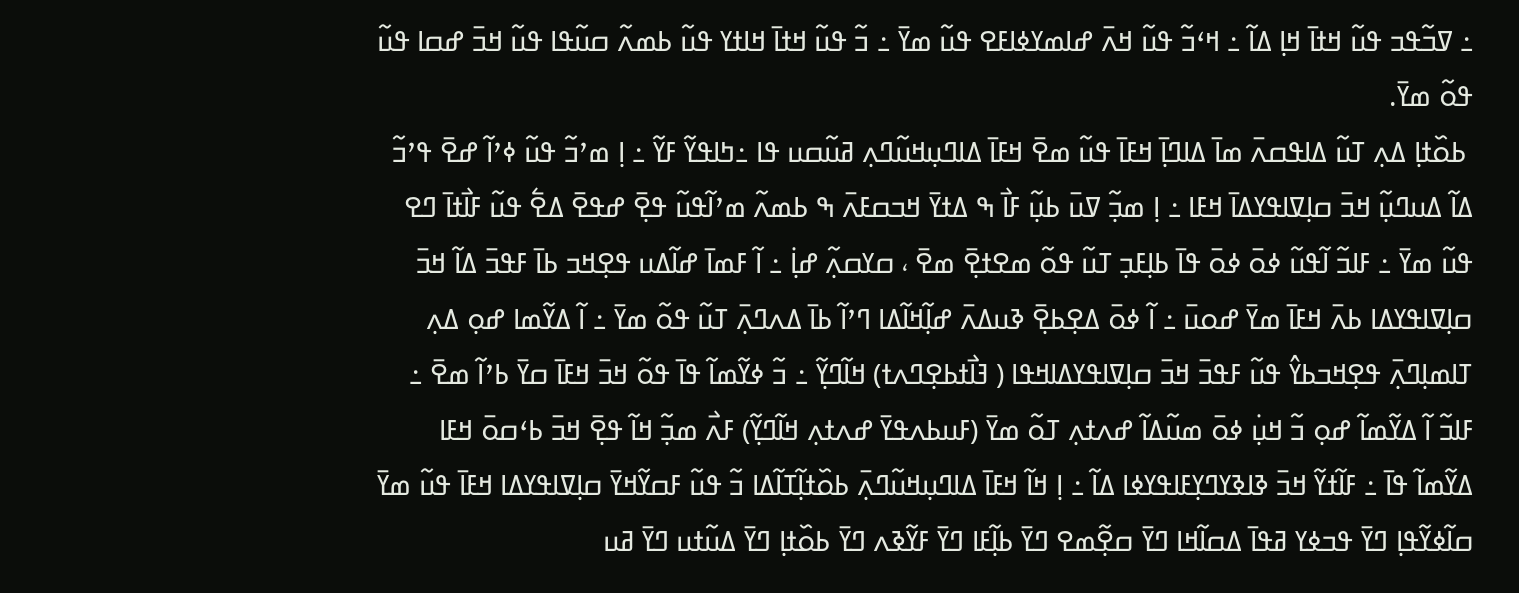߸ ߜߏ߬ߟߏ ߟߎ߬ ߞߙߊ߫ ߞߊ߲ ߡߊ߬ ߸ ߞߵߏ߬ ߟߎ߬ ߞߍ߫ ߝߊߘߌߦߊߓߐ ߟߎ߬ ߘߌ߫ ߸ ߏ߬ ߟߎ߬ ߞߙߊ߫ ߞߊߙߌ ߟߎ߬ ߕߘߍ߬ ߛߎ߬ߟߊ ߟߎ߬ ߞߏ߫ ߝߛߊ ߟߎ߬ ߟߋ߬ ߘߌ߫.
 ߕߋ߰ߙߊ߲ ߡߍ߲ ߠߎ߬ ߡߊߟߛߍ߫ ߘߊ߫ ߡߊߣߊ߲߫ ߞߓߊ߫ ߟߎ߬ ߘߐ߫ ߞߓߊ߫ ߡߊߣߎ߲ߞߎ߬ߣߍ߲ ߥߎ߬ߛߎ ߟߊ ߸ߤߊߟߌ߬ ߓߌ߬ ߸ ߊ߲ ߘߴߏ߬ ߟߎ߬ ߦߴߊ߬ ߝߐ߫ ߟߴߏ߬ ߡߊ߬ ߡߎߣߎ߲߬ ߞߏ߫ ߛߊ߲ߜߊߟߌߡߊ߫ ߞߓߊ ߸ ߊ߲ ߘߏ߲߬ ߜߎ߫ ߕߎ߲߬ ߓߊ߯ ߒ ߡߙߌ߫ ߞߏߛߓߍ߫ ߒ ߕߘߍ߬ ߘߴߊ߬ߟߎ߬ ߟߐ߲߫ ߝߟߐ߫ ߡߐ߱ ߟߎ߬ ߓߊ߯ߙߊ߫ ߣߐ ߟߎ߬ ߘߌ߫ ߸ ߓߊߏ߬ ߊ߬ߟߎ߬ ߦߋ߫ ߦߋ߫ ߟߊ߫ ߕߊ߲ߓߏ߲ ߠߎ߬ ߟߋ߬ ߘߐߙߐ߲߫ ߘߐ߫ ، ߛߌߛߍ߲߬ ߝߊ߲߭ ߸ ߊ߬ ߓߘߊ߫ ߝߊ߬ߡߎ ߟߐ߲ߞߏ ߕߊ߫ ߓߟߏ߫ ߡߊ߬ ߞߏ߫ ߛߊ߲ߜߊߟߌߡߊ ߕߍ߫ ߞߓߊ߫ ߘߌ߫ ߝߋߎ߫ ߸ ߊ߬ ߦߋ߫ ߡߐ߲ߕߐ߲߫ ߢߎߡߍ߫ ߝߊ߲߬ߞߊ߬ߡߊ ߣߴߊ߬ ߕߊ߫ ߡߍߣߍ߲߫ ߠߎ߬ ߟߋ߬ ߘߌ߫ ߸ ߊ߬ ߡߌ߬ߘߊ ߝߋ߲ ߡߍ߲ ߠߊߘߊ߲ߣߍ߲߫ ߟߐ߲ߞߏߕߌ߮ ߟߎ߬ ߓߟߏ߫ ߞߏ߫ ߛߊ߲ߜߊߟߌߡߊߞߟߊ ( ߔߊ߯ߙߕߐ߲ߣߍߙ) ߞߊ߬ߣߌ߲߬ ߸ ߏ߬ ߦߌ߬ߘߊ߬ ߟߊ߫ ߟߋ߬ ߞߏ߫ ߞߓߊ߫ ߛߌ߫ ߕߴߊ߬ ߘߐ߫ ߸ ߓߊߏ߬ ߊ߬ ߡߌ߬ߘߊ߬ ߝߋ߲ ߏ߬ ߞߎ߲߭ ߦߋ߫ ߘߎ߬ߡߊ߬ ߝߍߙߍ߲ ߠߋ߬ ߘߌ߫ (ߓߎߕߍߟߌ߫ ߝߍߙߍ߲ ߞߊ߬ߣߌ߲߬) ߓߍ߯ ߘߏ߲߬ ߞߊ߬ ߟߐ߲߫ ߞߏ߫ ߕߵߛߋ߫ ߞߓߊ ߡߌ߬ߘߊ߬ ߟߊ߫ ߸ ߓߊ߬ߙߌ߬ ߞߏ߫ ߢߊߢߌߣߌ߲ߓߊߟߌߦߊ ߡߊ߬ ߸ ߊ߲ ߞߊ߬ ߞߓߊ߫ ߡߊߣߎ߲ߞߎ߬ߣߍ߲߫ ߕߋ߰ߙߊ߲߬ߠߊ߬ߡߊ ߏ߬ ߟߎ߬ ߓߛߌ߬ߞߌ߫ ߛߊ߲ߜߊߟߌߡߊ ߞߓߊ߫ ߟߎ߬ ߘߌ߫
ߛߊ߬ߦߌ߬ߟߊ߲ ߣߌ߫ ߟߏߦߌ ߥߟߊ߫ ߡߛߊ߬ߞߊ ߣߌ߫ ߛߐ߲߬ߘߐ ߣߌ߫ ߕߊ߲߬ߓߊ ߣߌ߫ ߓߌ߬ߢߍ ߣߌ߫ ߕߋ߰ߙߊ߲ ߣߌ߫ ߡߎ߬ߙߎ ߣߌ߫ ߥߎ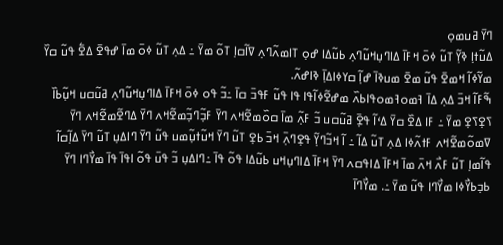ߣߌ߫ ߥߎߘߋ߲
ߡߎ߬ߙߊ߲ ߢߌ߲߬ ߠߎ߬ ߦߋ߫ ߞߓߊ߫ ߡߊߣߎ߲ߞߎ߬ߣߍ߲ ߕߎ߬ߡߊ ߝߋ߲ ߠߊߘߍ߬ߣߍ߲ ߜߊ߬ߛߊ߲ ߠߋ߬ ߘߌ߫ ߸ ߡߍ߲ ߠߎ߬ ߦߋ߫ ߘߊ߫ ߝߟߐ߫ ߡߐ߱ ߟߎ߬ ߛߌ߰ ߘߌ߬ߦߊ߬ ߞߘߐ߫ ߟߎ߬ ߘߐ߫ ߘߎߢߊ߫ ߝߊ߲߬ ߛߌߦߊߡߊ߲߫ ߢߊߝߍ߬.
ߒ߬ߓߊ߬ ߞߏ߫ ߡߍ߲ ߡߊ߫ ߔߘߋߔߘߋߟߊߕߍ߰ ߘߝߐ߬ߦߊ߬ߟߊ ߟߊ ߟߎ߬ ߓߟߏ߫ ߛߊ߫ ߸ߏ߬ ߟߋ ߦߋ߫ ߞߓߊ߫ ߡߊߣߎ߲ߞߎ߬ߣߍ߲ ߥߎ߬ߛߎ ߞߎ߲߬ߕߊ߰ ߖߐ߲ߖߐ߲ ߘߌ߫ ߸ ߓߊ ߡߐ߰ ߛߌ߫ ߡߵߊ߬ ߟߐ߲߫ ߥߎ߬ߛߎ ߏ߬ ߓߍ߲߬ ߘߊ߫ ߛߋ߰ߘߐ߬ߞߍ ߣߌ߫ ߓߏ߲߬ߣߏ߲߬ߘߐ߬ߞߍ ߣߌ߫ ߡߣߐ߬ߘߐ߬ߞߍ ߣߌ߫ ߜߘߋ߬ߘߐ߬ߞߍ ߓߙߍ߬ߦߊ ߡߍ߲ ߠߎ߬ ߡߊ߬ ߸ ߊ߬ ߞߏ߬ߣߌ߲߬ ߟߐ߲ߣߍ߲߫ ߞߏ߫ ߕߐ߲ ߠߎ߬ ߣߌ߫ ߞߎ߬ߙߎ߲߬ߘߎ ߟߎ߬ ߣߌ߫ ߣߊߡߎ߲ ߠߎ߬ ߣߌ߫ ߡߊ߲߬ߛߊ߬ ߟߊ߬ߘߊ߲ ߠߎ߬ ߓߍ߯ ߞߍ߫ ߘߊ߫ ߞߓߊ߫ ߡߊߟߛߍ ߣߌ߫ ߞߓߊ߫ ߡߊߣߎ߲ߞߎ ߕߎ߬ߡߊ ߟߋ߬ ߟߊ߫ ߸ߣߊߡߎ߲ ߏ߬ ߟߎ߫ ߟߋ߬ ߊߟߊ߫ ߟߊ߫ ߘߌ߯ߣߊ ߣߌ߫ ߕߏ߲ߕߌ߯ߦߊ ߘߌ߯ߣߊ ߟߎ߬ ߘߌ߫ ߸. ߘߌ߯ߣߊ߫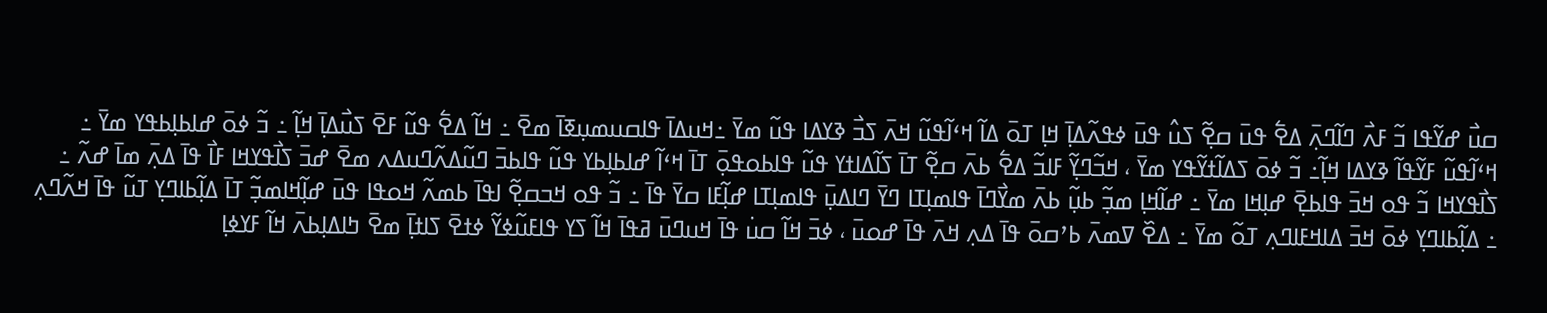ߛߎ߯ ߝߌ߬ߟߊ ߏ߬ ߓߍ߯ ߣߊ߬ߣߍ߲߫ ߡߐ߱ ߟߎ߫ ߛߐ߲߬ ߖߎ߮ ߟߎ߫ ߦߟߍ߬ߡߊ߲߫ ߞߊ߲ ߠߋ߫ ߡߊ߬ ߞߵߊ߬ߟߎ߬ ߞߍ߫ ߖߏ߯ ߢߌߡߊ ߟߎ߬ ߘߌ߫ ߸ߞߎߡߊ߫ ߟߊߛߎߘߎ߲ߧߊ߫ ߘߐ߫ ߸ ߞߊ߬ ߡߐ߱ ߟߎ߬ ߓߐ߫ ߖߎ߯ߡߊ߲߫ ߞߊ߲߬ ߸ ߏ߬ ߦߋ߫ ߝߊߕߊ߲ߕߟߌ ߘߌ߫ ߸ ߞߵߊ߬ߟߎ߬ ߓߌ߬ߟߊ߬ ߢߌߡߊ ߞߊ߲߬߸ ߏ߬ ߦߋ߫ ߖߡߊ߬ߙߌ߬ߟߌ ߘߌ߫ ، ߞߏ߬ߣߌ߲߬ ߓߊߏ߬ ߡߐ߱ ߕߍ߫ ߛߐ߲߬ ߠߊ߫ ߖߊ߬ߡߊߙߌ ߟߎ߬ ߟߊߕߋߟߋ߲߫ ߠߊ߫ ߞߵߊ߬ ߝߊߕߊ߲ߕߌ ߟߎ߬ ߟߊߕߏ߫ ߣߎ߬ߡߍ߬ߣߎߡߍ ߘߐ߫ ߝߏ߫ ߖߊ߯ߟߌߞߊ ߓߊ߯ ߟߊ߫ ߡߍ߲߫ ߘߊ߫ ߝߍ߬ ߸ ߖߊ߯ߟߌߞߊ ߏ߬ ߟߋ ߞߏ߫ ߟߊߕߐ߲߫ ߝߊ߲ߞߊ ߘߌ߫ ߸ ߝߊ߬ߞߊ߲ ߘߏ߲߬ ߕߎ߲߬ ߕߍ߫ ߘߌ߯ߣߊ߫ ߟߊߘߊ߲ߠߊ ߣߌ߫ ߣߊߡߎ߲߫ ߟߊߘߊ߲ߠߊ ߝߊ߲߬ߓߊ ߛߌ߫ ߟߊ߫ ߸ ߏ߬ ߟߋ ߞߏߛߐ߲߬ ߊߟߊ߫ ߕߘߍ߬ ߞߋߟߊ ߟߎ߫ ߝߊ߲߬ߞߊߘߏ߲߬ ߠߊ߫ ߡߊ߲߬ߕߊߣߌ߲ ߠߎ߬ ߟߊ߫ ߞߍ߬ߣߍ߲ ߸ ߡߊ߲߬ߕߊߣߌ߲ ߦߋ߫ ߞߏ߫ ߡߊߞߓߊߣߍ߲ ߠߋ߬ ߘߌ߫ ߸ ߡߐ߰ ߜߘߍ߫ ߕߴߛߋ߫ ߟߊ߫ ߡߍ߲ ߞߍ߫ ߟߊ߫ ߝߋߎ߫ ، ߦߏ߫ ߞߊ߬ ߛߎ߭ ߟߊ߫ ߞߎߣߎ߫ ߥߟߊ߫ ߞߊ߬ ߖߌ ߟߊߓߎ߬ߦߌ߬ ߦߙߐ߫ ߖߊߙߊ߲߫ ߘߐ߫ ߤߊߡߊ߲ߕߍ߫ ߞߊ߬ ߓߌߦߊ߲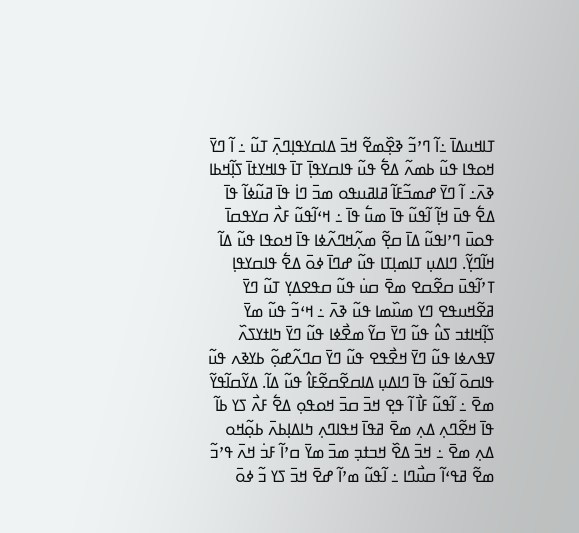ߠߊߞߎߡߊ߫ ߸ߊ߬ ߣߴߏ߬ ߢߐ߲߰ߘߐ߬ ߞߏ߫ ߡߊߛߌߟߊ߲ߣߍ߲߫ ߠߎ߬ ߸ ߊ߬ ߣߌ߫ ߞߋߟߊ ߟߎ߬ ߕߘߍ߬ ߡߐ߱ ߟߎ߬ ߟߊߛߌߟߊ߲߫ ߠߊ߫ ߟߊߞߌߙߊ߫ ߖߊ߲߬ߞߕߊ ߢߍ߫߸ ߊ߬ ߣߌ߫ ߝߘߏ߬ߓߊ߬ ߥߊߥߎߟߋ ߘߏ߫ ߣߊ߭ ߟߊ߫ ߥߎ߬ߦߊ߬ ߟߊ߫ ߡߐ߱ ߟߎ߫ ߞߊ߲߬ ߊ߬ߟߎ߬ ߟߊ߫ ߘߎ߱ ߟߊ߫ ߸ ߞߵߊ߬ߟߎ߬ ߓߍ߯ ߛߌߟߛߊ߫ ߟߋߎ߫ ߣߴߊߟߎ߬ ߡߊ߫ ߛߐ߲߬ ߘߍ߲߬ߞߣߍ߬ߦߊ ߟߊ߫ ߞߋߟߊ ߟߎ߬ ߡߊ߬ ߞߊ߬ߣߌ߲߬. ߣߊߡߎ߲ ߠߊߘߊ߲ߠߊ ߟߎ߬ ߝߣߊ߫ ߦߋ߫ ߡߐ߱ ߟߊߛߌߟߊ߲ ߠߴߊ߬ߟߎ߫ ߛߐ߬ߛߐ ߘߐ߫ ߛߎ߭ ߟߎ߬ ߛߟߐߡߌ߲ ߠߎ߬ ߣߌ߫ ߥߐ߬ߞߎߟߐ ߣߌ ߘߎ߰ߘߊ ߟߎ߬ ߢߍ߫ ߸ ߞߵߏ߬ ߟߎ߬ ߘߌ߫ ߖߊ߲߬ߞߊߙߏ ߖߎ߮ ߟߎ߬ ߣߌ߫ ߛߌ߬ ߘߐ߯ߦߊ ߟߎ߬ ߣߌ߫ ߤߊߙߌߖߍ߰ ߜߟߍߦߊ ߟߎ߬ ߣߌ߫ ߞߐ߯ߟߐ ߟߎ߬ ߣߌ߫ ߛߣߍ߬ߝߋ߲߬ ߕߌߢߍ ߟߎ߬ ߟߊߛߋ߫ ߊ߬ߟߎ߬ ߟߊ߫ ߣߊߡߎ߲ ߡߊߛߐ߬ߛߐ߬ߓߊ߮ ߟߎ߬ ߡߊ߬. ߡߌ߬ߛߊ߬ߟߌ߬ ߘߐ߫ ߸ ߊ߬ߟߎ߬ ߓߊ߯ ߊ߬ ߟߐ߲ ߞߏ߫ ߛߏ߫ ߞߋߟߋ߲ ߡߐ߱ ߓߍ߯ ߖߌ ߕߊ߬ ߟߊ߫ ߞߐ߬ߣߍ߲ ߡߍ߲ ߘߐ߫ ߥߟߊ߫ ߞߟߊߣߍ߲ ߤߊߡߊ߲ߕߍ߫ ߕߋ߲߬ߞߋ ߡߍ߲ ߘߐ߫ ߸ ߞߏ߫ ߡߐ߰ ߞߏߙߏ߲ ߘߏ߫ ߘߌ߫ ߛߴߊ߬ ߓߏ߭ ߞߍ߫ ߟߴߏ߬ ߘߐ߬ ߥߟߵߊ߬ ߛߎ߯ߣߊ ߸ ߊ߬ߟߎ߬ ߘߴߊ߬ ߝߐ߫ ߞߏ߫ ߖߌ ߏ߬ ߦߋ߫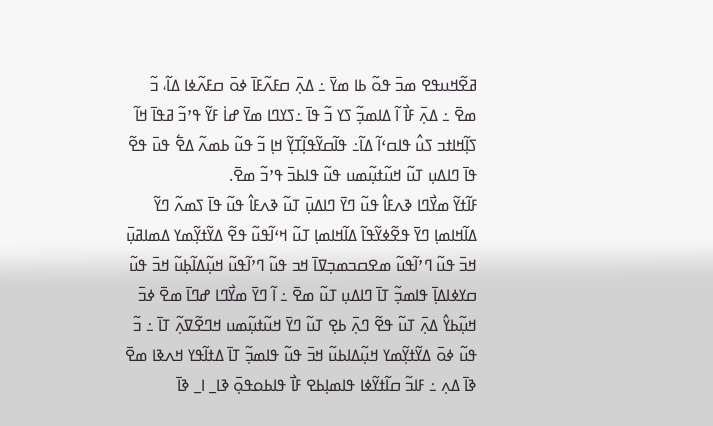ߥߐ߬ߞߎߟߐ ߘߏ߫ ߟߋ߬ ߕߊ ߘߌ߫ ߸ ߡߍ߲߫ ߛߓߍ߬ߓߊ߫ ߦߋ߫ ߛߓߍ߬ߦߊ ߡߊ߬، ߏ߬ ߘߐ߫ ߸ ߡߍ߲߫ ߓߊ߯ ߊ߬ ߡߊߘߏ߲߬ ߖߌ ߏ߬ ߟߊ߫ ߸ߖߌߣߊ ߘߌ߫ ߝߊ߭ ߓߌ߬ ߟߴߏ߬ ߥߟߊ߫ ߞߊ߬ ߖߊ߲߬ߞߊߙߏ ߖߎ߮ ߟߊߛߵߊ߬ ߡߊ߬߸ ߟߊ߬ߛߌ߬ߟߊ߲߬ߠߌ߲߬ ߞߊ߲ ߏ߬ ߟߎ߬ ߕߘߍ߬ ߡߐ߱ ߟߎ߫ ߟߐ߬ ߟߊ߫ ߣߊߡߎ߲ ߠߎ߬ ߞߎ߬ߙߎ߲߬ߘߎ ߟߎ߬ ߟߊߕߏ߫ ߟߴߏ߬ ߘߐ߫.
ߓߊ߬ߙߌ߬ ߘߌ߯ߣߊ ߢߍߓߊ߮ ߟߎ߬ ߣߌ߫ ߣߊߡߎ߲߫ ߠߎ߬ ߢߍߓߊ߮ ߟߎ߬ ߟߊ߫ ߖߘߍ߬ ߣߌ߬ ߡߊ߬ߞߊߘߊ߲ ߣߌ߫ ߟߐ߬ߦߌ߬ߟߊ߬ ߡߊ߬ߞߊߘߊ߲ ߠߎ߬ ߞߵߊ߬ߟߎ߬ ߟߐ߬ ߡߌ߬ߙߌ߲߬ߘߌ ߡߘߊߥߎ߲߫ ߞߏ߫ ߟߎ߬ ߣߴߊ߬ߟߎ߬ ߘߐߛߏߘߏ߲ߜߊ߫ ߞߏ ߟߎ߬ ߣߴߊ߬ߟߎ߬ ߞߎ߲߬ߡߊ߬ߕ߲ߎ߬ ߞߏ߫ ߟߎ߬ ߛߌߦߊߡߊ߲߫ ߟߊߘߏ߲߬ ߠߊ߫ ߣߊߡߎ߲ ߠߎ߬ ߘߐ߫ ߸ ߊ߬ ߣߌ߫ ߘߌ߯ߣߊ ߝߣߊ߫ ߘߐ߫ ߦߏ߫ ߞߎ߲߬ߕߌ߮ ߡߍ߲߫ ߠߎ߬ ߟߐ߬ ߣߍ߲߫ ߕߐ߲ ߠߎ߬ ߣߌ߫ ߞߎ߬ߙߎ߲߬ߘߎ ߞߣߐ߬ߜߍ߲߬ ߠߊ߫ ߸ ߏ߬ ߟߎ߬ ߦߋ߫ ߡߌ߬ߙߌ߲߬ߘߌ ߞߎ߲߬ߡߊߕߎ߬ ߞߏ߫ ߟߎ߬ ߟߊߘߏ߲߬ ߠߊ߫ ߡߙߊ߬ߟߌ ߞߍߢߊ ߘߐ߫ ߢߊ߫ ߡߍ߲ ߸ ߓߊߏ߬ ߛߊ߬ߙߌ߬ߦߊ ߟߊߘߊ߲ߕߐ ߓߊ߯ ߟߊߕߋߟߋ߲߫ ߢߊ_ ߊ_ ߢߊ߫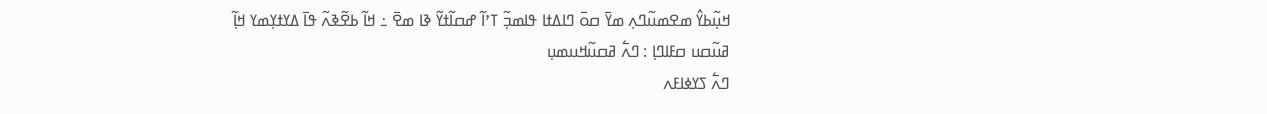ߞߎ߲߬ߕߌ߮ ߘߐߘߎ߬ߣߍ߲ ߘߌ߫ ߛߋ߫ ߣߊߡߙߊ ߟߊߘߏ߲߬ ߠߴߊ߬ ߝߛߊ߬ߙߌ߬ ߢߊ ߘߐ߫ ߸ ߞߊ߬ ߕߐ߬ߢߍ߬ ߟߊ߫ ߡߌߙߌ߲ߘߌ ߞߊ߲߬
ߥߎ߬ߛߎ ߛߓߊߣߊ߲ : ߣߍ߱ ߥߛߎ߬ߞߎߘߎ߲
ߣߍ߱ ߖߌߦߊߓߍ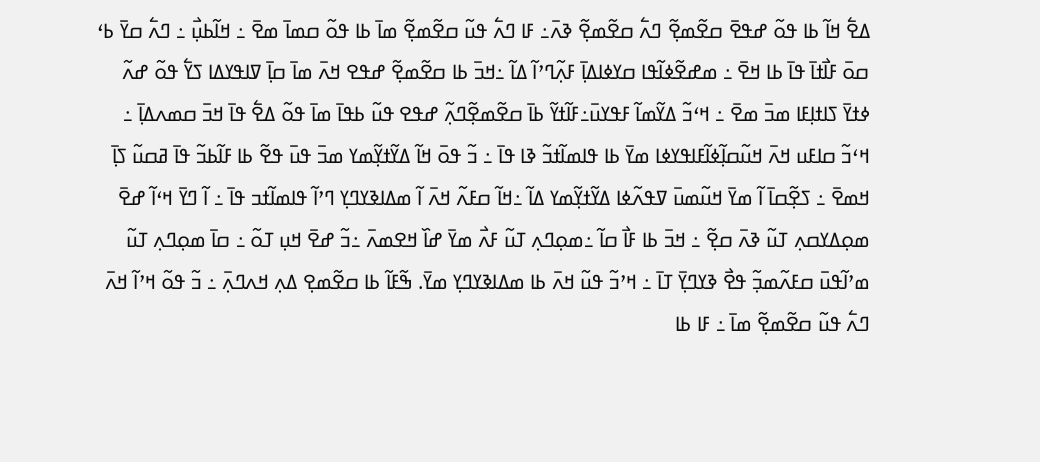ߡߐ߱ ߞߊ߬ ߕߊ ߟߋ߬ ߝߟߐ߫ ߛߐ߬ߘߐ߲߬ ߣߍ߱ ߛߐ߬ߘߐ߲߬ ߢߍ߫߸ ߓߊ ߣߍ߱ ߟߎ߬ ߛߐ߬ߘߐ߲߬ ߘߊ߫ ߕߊ ߟߋ߬ ߛߘߊ߫ ߘߐ߫ ߸ ߞߊ߬ߕߎ߲߯ ߸ ߣߍ߱ ߛߌ߫ ߕߵ ߛߋ߫ ߓߊ߯ߙߊ߫ ߟߊ߫ ߕߊ ߞߐ߫ ߸ ߘߝߐ߬ߦߊ߬ߟߊ ߛߌߦߊߡߊ߲߫ ߓߍ߲߬ߣߴߊ߬ ߡߊ߬ ߸ߞߏ߫ ߕߊ ߛߐ߬ߘߐ߲߬ ߝߟߐ ߞߍ߫ ߘߊ߫ ߛߊ߲߫ ߜߊߟߌߡߊ ߖߌ߱ ߟߋ߬ ߝߍ߬ ߦߙߌ߫ ߖߊߙߊ߲ߓߊ ߘߏ߫ ߘߐ߫ ߸ ߞߵߏ߬ ߡߌ߬ߘߊ߬ ߓߟߌߎ߫߸ߓߊ߬ߙߌ߬ ߕߊ߫ ߛߐ߬ߘߐ߲߬ߣߍ߲߬ ߝߟߐ ߟߎ߬ ߕߟߊ߫ ߘߊ߫ ߟߋ߬ ߡߐ߱ ߟߊ߫ ߞߏ߫ ߛߘߍߡߊ߲߫ ߸ ߞߵߏ߬ ߛߊߓߎ ߞߍ߫ ߞߎ߬ߛߊ߲߬ߦߊ߬ߓߊߟߌߦߊ ߘߌ߫ ߕߊ ߟߊߘߊ߬ߙߏ߬ ߢߊ ߟߊ߫ ߸ ߏ߬ ߟߋ߫ ߞߊ߬ ߡߌ߬ߙߌ߲߬ߘߌ ߘߏ߫ ߟߎ߫ ߟߐ߬ ߕߊ ߓߊ߬ߕߏ߬ ߟߊ߫ ߥߛߎ߬ ߖߊ߲߫ ߞߘߐ߫ ߸ ߖߐ߲߬ߛߊ߫ ߊ߬ ߘߌ߫ ߞߎ߬ߘߎ߫ ߜߟߍ߬ߦߊ ߡߌ߬ߙߌ߲߬ߘߌ ߡߊ߬ ߸ߞߊ߬ ߛߓߍ߬ ߞߍ߫ ߊ߬ ߘߡߊߢߌߣߌ߲ ߣߴߊ߬ ߟߊߘߊ߬ߙߏ ߟߊ߫ ߸ ߊ߬ ߣߌ߫ ߞߵߊ߬ ߝߐ߫ ߘߋ߲ߡߌߛߍ߲ ߠߎ߬ ߢߍ߫ ߛߐ߲߬ ߸ ߞߏ߫ ߕߊ ߓߊ߯ ߛߊ߬ ߸ߘߋ߲ߣߍ߲ ߠߎ߬ ߓߍ߯ ߘߌ߫ ߝߊ߰ ߞߐߘߍ߫ ߸ߏ߬ ߝߐ߫ ߞߎ߲ ߠߋ߬ ߸ ߛߊ߫ ߘߋ߲ߣߍ߲ ߠߎ߬ ߘߴߊ߬ߟߎ߫ ߛߓߍ߬ߘߏ߲߬ ߟߐ߯ ߢߌߣߌ߲߫ ߠߊ߫ ߸ ߞߴߏ߬ ߟߎ߬ ߞߍ߫ ߕߊ ߘߡߊߢߌߣߌ߲ ߘߌ߫. ߒ߬ߓߊ߬ ߕߊ ߛߐ߬ߘߐ߲ ߡߍ߲ ߞߍߣߍ߲߫ ߸ ߏ߬ ߟߋ߬ ߞߴߊ߬ ߞߍ߫ ߣߍ߱ ߟߎ߬ ߛߐ߬ߘߐ߲߬ ߘߊ߫ ߸ ߓߊ ߕߊ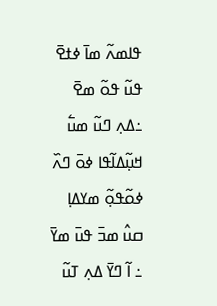ߟߊߘߍ߬ ߘߊ߫ ߦߙߐ߫ ߟߎ߬ ߟߋ߬ ߘߐ߫ ߸ߡߍ߲ ߣߎ߬ ߘߎ߱ ߞߎ߲߬ߡߊ߬ߟߊ ߦߋ߫ ߣߍ߰ ߦߋ߬ߟߋ߲߬ ߘߌߡߊ߲ ߛߎ߮ ߘߏ߫ ߟߎ߫ ߘߌ߫ ߸ ߊ߬ ߣߌ߫ ߡߍ߲ ߠߎ߬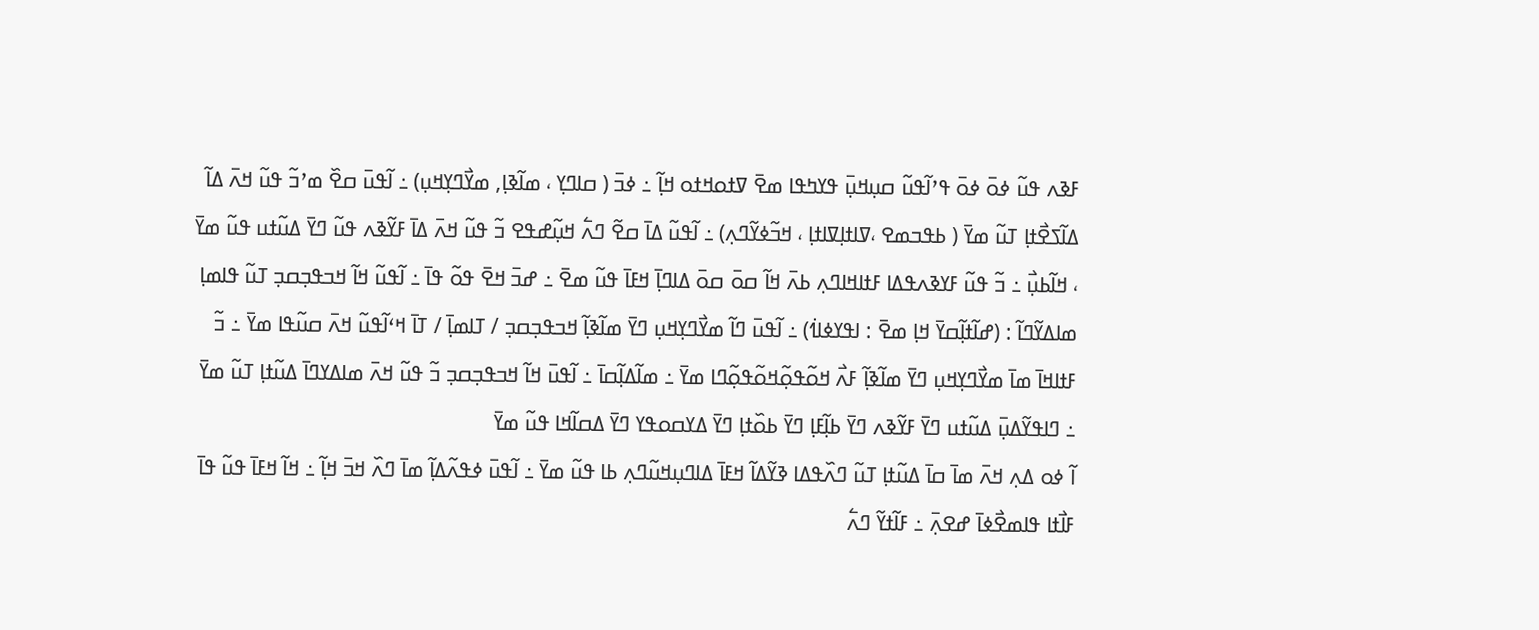ߓߢߍ ߟߎ߬ ߦߋ߫ ߦߋ߫ ߟߴߊ߬ߟߎ߬ ߛߎ߲ߞߎ߲߫ ߟߌߤߟߊ ߘߐ߫ ߜߙߋߞߙߋ ߞߊ߲߬ ߸ ߦߏ߫ ( ߛߊߣߌ߲ ، ߘߊ߬ߢߊ߲, ߘߌ߯ߣߌ߲ߞߎ߲) ߸ ߊ߬ߟߎ߫ ߛߐ߰ ߘߴߏ߬ ߟߎ߬ ߞߍ߫ ߡߊ߬ ߡߊ߬ߖߐ߯ߙߊ߲ ߠߎ߬ ߘߌ߫ ( ߕߟߏߘߐ ،ߜߊߙߊ߲ߜߊߙߊ߲ ، ߞߏ߬ߦߌ߬ߣߍ߲) ߸ ߊ߬ߟߎ߬ ߡߊ߫ ߛߐ߬ ߣߍ߱ ߞߎ߲߬ߝߟߐ ߏ߬ ߟߎ߬ ߞߍ߫ ߡߊ߫ ߓߌ߬ߢߍ ߟߎ߬ ߣߌ߫ ߡߎ߬ߙߎ ߟߎ߬ ߘߌ߫ ، ߞߊ߬ߕߎ߲߯ ߸ ߏ߬ ߟߎ߬ ߓߌߢߍߟߡߊ ߓߙߊߞߊߣߍ߲ ߕߍ߫ ߞߊ߬ ߛߋ߫ ߛߋ߫ ߡߊߣߊ߲߫ ߞߓߊ߫ ߟߎ߬ ߘߐ߫ ߸ ߝߏ߫ ߞߐ߫ ߟߋ߬ ߟߊ߫ ߸ ߊ߬ߟߎ߬ ߞߊ߬ ߞߏߟߏ߲ߛߏ߲ ߠߎ߬ ߟߊߘߊ߲ ߘߊߡߌ߬ߣߊ߬ : (ߝߊ߬ߙߊ߲߬ߛߌ߫ ߞߊ߲ ߘߐ߫ : ߊߟߌߦߊߗ߭) ߸ ߊ߬ߟߎ߫ ߣߊ߬ ߘߌ߯ߣߌ߲ߞߎ߲ ߣߌ߫ ߘߊ߬ߢߊ߲߬ ߞߏߟߏ߲ߛߏ߲ / ߠߊߘߊ߲߫ / ߠߊ߫ ߞߵߊ߬ߟߎ߬ ߞߍ߫ ߛߎ߬ߟߊ ߘߌ߫ ߸ ߏ߬ ߓߙߊߞߊ߫ ߘߊ߫ ߘߌ߯ߣߌ߲ߞߎ߲ ߣߌ߫ ߘߊ߬ߢߊ߲߬ ߓߍ߯ ߞߋ߬ߟߋ߲߬ߞߋ߬ߟߋ߲߬ߣߊ ߘߌ߫ ߸ ߘߊ߬ߡߊ߲߬ߛߊ߫ ߸ ߊ߬ߟߎ߫ ߞߊ߬ ߞߏߟߏ߲ߛߏ߲ ߏ߬ ߟߎ߬ ߞߍ߫ ߘߊߡߌߣߊ߫ ߡߎ߬ߙߊ߲ ߠߎ߬ ߘߌ߫ ߸ ߣߊߟߌ߬ߡߎ߲߫ ߡߎ߬ߙߎ ߣߌ߫ ߓߌ߬ߢߍ ߣߌ߫ ߕߊ߲߬ߓߊ߲ ߣߌ߫ ߕߋ߰ߙߊ߲ ߣߌ߫ ߡߌߛߋߟߌ ߣߌ߫ ߡߛߊ߬ߞߊ ߟߎ߬ ߘߌ߫
ߊ߬ ߦߋ ߡߍ߲ ߞߍ߫ ߘߊ߫ ߛߊ߫ ߡߎ߬ߙߊ߲ ߠߎ߬ ߣߍ߰ߟߡߊ ߢߌ߬ߡߊ߬ ߞߓߊ߫ ߡߊߣߎ߲ߞߎ߬ߣߍ߲ ߕߊ ߟߎ߬ ߘߌ߫ ߸ ߊ߬ߟߎ߫ ߦߟߍ߬ߡߊ߲߬ ߘߊ߫ ߣߍ߰ ߞߏ߫ ߞߊ߲߬ ߸ ߞߊ߬ ߞߓߊ߫ ߟߎ߬ ߟߊ߫ ߓߊ߯ߙߊ ߟߊߘߐ߯ߦߊ߫ ߝߐߍ߲߫ ߸ ߓߊ߬ߙߌ߬ ߣߍ߱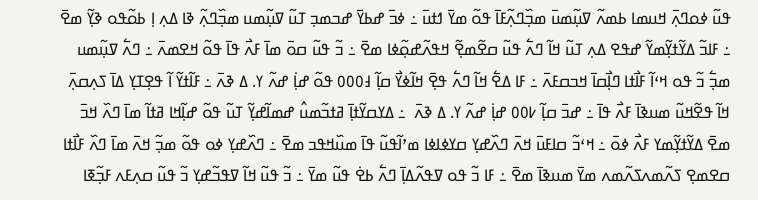ߟߎ߬ ߦߋߣߍ߲߫ ߞߎߘߊ ߕߘߍ߬ ߜߎ߲߬ߘߎ߫ ߘߏ߲߰ߣߍ߲߬ߓߊ߫ ߟߋ߬ ߘߌ߫ ߗߙߎ߫ ߸ ߦߏ߫ ߝߕߌ߫ ߝߏߘߏ߲ ߠߎ߬ ߜߎ߲߬ߘߎ ߘߏ߲߰ߣߍ߲߬ ߢߊ ߡߍ߲ ߊ߲ ߕߋ߬ߟߋ ߢߌ߲߬ ߘߐ߫ ߸ ߓߊߏ߬ ߡߌ߬ߙߌ߲߬ߘߌ߬ ߝߟߐ ߡߍ߲ ߠߎ߬ ߞߊ߬ ߣߍ߱ ߟߎ߬ ߛߐ߬ߘߐ߲߬ ߞߟߍ߬ߝߋ߲߬ߦߊ ߘߐ߫ ߸ ߏ߬ ߟߎ߬ ߛߋ߫ ߘߊ߫ ߓߍ߯ ߟߊ߫ ߟߋ߬ ߞߐߘߍ߫ ߸ ߣߍ߱ ߜߎ߲߬ߘߎ ߘߏ߲߱ ߏ߬ ߟߋ ߞߵߊ߬ ߓߊ߯ߙߊ ߣߊ߲߯ߛߊ߫ ߞߏߛߓߍ߫ ߸ ߓߊ ߡߐ߱ ߞߊ߬ ߣߍ߱ ߟߐ߲߫ ߞߊ߬ߦߌ߯ ߛߊ߲߬ ߃߀߀߀ ߟߋ߬ ߝߊ߲߭ ߝߍ߬ ߌ. ߡ ߢߍ߫ ߸ ߓߊ߬ߙߌ߬ ߊ߬ ߟߐ߲ߠߌ߲ ߡߊ߫ ߖߍ߲ߛߍ߲߫ ߞߊ߬ ߟߐ߬ߞߎ߬ ߘߎߢߊ߫ ߓߍ߯ ߟߊ߫ ߸ ߝߏ߫ ߛߊ߲߬ ߇߀߀ ߝߊ߲߭ ߝߍ߬ ߌ. ߡ ߢߍ߫  ߸ ߡߌߛߌ߬ߙߊ߲߫ ߥߙߏ߬ߘߎ߮ ߝߘߊ߬ߝߌ߲߬ ߠߎ߬ ߟߋ߬ ߝߊ߲߬ߞߊ ߥߙߊ߬ ߘߊ߫ ߣߍ߰ ߞߏ߫ ߘߐ߫ ߡߌ߬ߙߌ߲߬ߘߌ ߓߍ߯ ߦߋ߫ ߸ ߞߵߏ߬ ߛߊߓߎ߫ ߞߍ߫ ߣߍ߰ߝߌ߲ ߛߌߦߊߦߊ ߘߴߊ߬ߟߎ߬ ߟߊ߫ ߘߎ߰ߞߟߏ ߘߐ߫ ߸ ߣߍ߰ߝߌ߲ ߦߋ ߟߋ߬ ߘߏ߲߬ ߞߍ߫ ߘߊ߫ ߣߍ߰ ߓߊ߯ߙߊ ߛߐߘߐ߲ ߖߍ߬ߘߍߖߍ߬ߘߍ ߘߌ߫ ߘߎߢߊ߫ ߘߐ߫ ߸ ߓߊ ߏ߬ ߟߋ ߜߟߍ߬ߡߊ߲߫ ߣߍ߱ ߕߐ߭ ߟߎ߬ ߘߌ߫ ߸ ߏ߬ ߟߎ߬ ߞߊ߬ ߜߟߏ߬ߝߌ߲ ߏ߬ ߟߎ߬ ߛߍ߲ߓߍ ߓߏ߲߬ߧߊ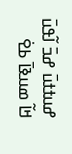ߝߎߙߙߎ߫ ߝߏ߫ ߊ߬ߟߎ߫ ߞߊ߬ ߘߎߢߊ߫ ߕߐ߭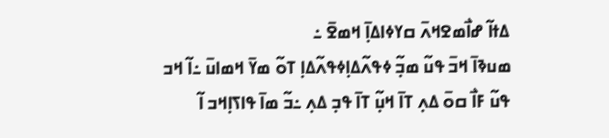ߡߙߊ߬ ߝߊ߯ߘߐߞߍ߫ ߛߌߦߊߡߊ߲߫ ߞߘߐ߫ ߸
ߘߎߢߊ߫ ߞߏ߫ ߟߎ߬ ߘߏ߲߬ ߦߟߍ߬ߡߊ߲ߦߟߍ߬ߡߊ߲ ߠߋ߬ ߘߌ߫ ߞߘߊߎ߫ ߸ߊ߬ ߞߏ ߟߎ߬ ߓߊ߯ ߛߋ߫ ߡߍ߲ ߠߊ߫ ߞߎ߲߬ ߠߊ߫ ߟߏ߲ ߡߍ߲ ߸ߏ߬ ߘߊ߫ ߟߊߖߊ߲ߞߏ ߊ߬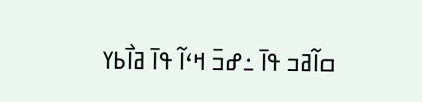ߛߊ߬ߥߏ ߟߊ߫ ߸ߝߏ߫ ߞߵߊ߬ ߟߊ߫ ߥߊ߯ߕߌ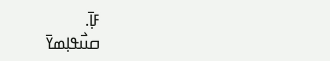ߓߊ߲߫.
ߛߎ߯ߟߊ߲ߘߌ߫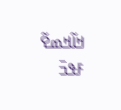ߞߊ߬ߞߘߐ߬ ߓߟߏ߫